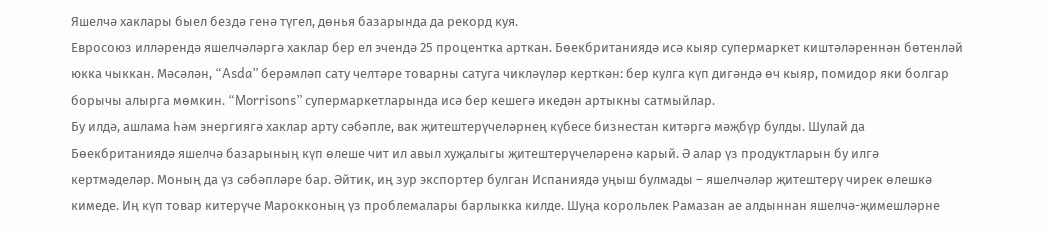Яшелчә хаклары быел бездә генә түгел, дөнья базарында да рекорд куя.
Евросоюз илләрендә яшелчәләргә хаклар бер ел эчендә 25 процентка арткан. Бөекбританиядә исә кыяр супермаркет киштәләреннән бөтенләй юкка чыккан. Мәсәлән, “Asda” берәмләп сату челтәре товарны сатуга чикләүләр керткән: бер кулга күп дигәндә өч кыяр, помидор яки болгар борычы алырга мөмкин. “Morrisons” супермаркетларында исә бер кешегә икедән артыкны сатмыйлар.
Бу илдә, ашлама һәм энергиягә хаклар арту сәбәпле, вак җитештерүчеләрнең күбесе бизнестан китәргә мәҗбүр булды. Шулай да Бөекбританиядә яшелчә базарының күп өлеше чит ил авыл хуҗалыгы җитештерүчеләренә карый. Ә алар үз продуктларын бу илгә кертмәделәр. Моның да үз сәбәпләре бар. Әйтик, иң зур экспортер булган Испаниядә уңыш булмады – яшелчәләр җитештерү чирек өлешкә кимеде. Иң күп товар китерүче Марокконың үз проблемалары барлыкка килде. Шуңа корольлек Рамазан ае алдыннан яшелчә-җимешләрне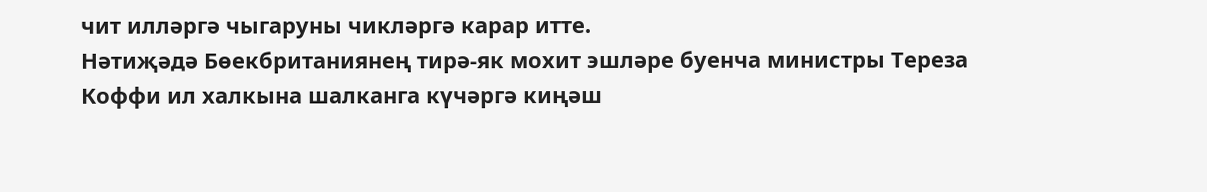чит илләргә чыгаруны чикләргә карар итте.
Нәтиҗәдә Бөекбританиянең тирә-як мохит эшләре буенча министры Тереза Коффи ил халкына шалканга күчәргә киңәш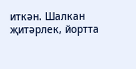иткән. Шалкан җитәрлек, йортта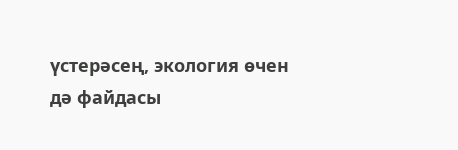үстерәсең, экология өчен дә файдасы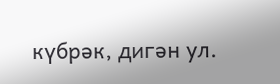күбрәк, дигән ул.